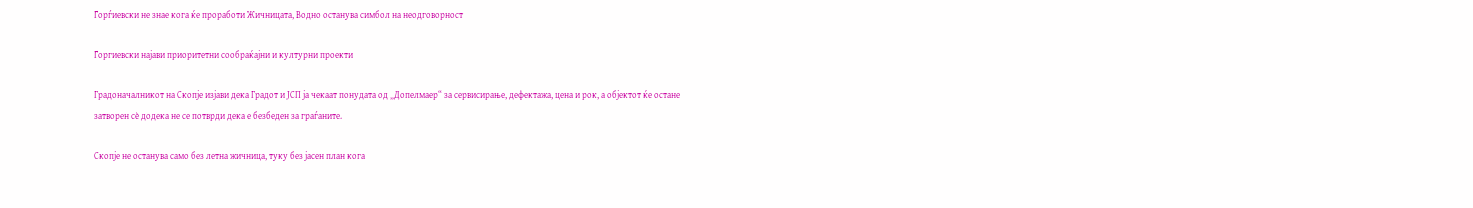Ѓорѓиевски не знае кога ќе проработи Жичницата, Водно останува симбол на неодговорност

Ѓоргиевски најави приоритетни сообраќајни и културни проекти

Градоначалникот на Скопје изјави дека Градот и ЈСП ја чекаат понудата од „Допелмаер“ за сервисирање, дефектажа, цена и рок, а објектот ќе остане затворен сè додека не се потврди дека е безбеден за граѓаните.

Скопје не останува само без летна жичница, туку без јасен план кога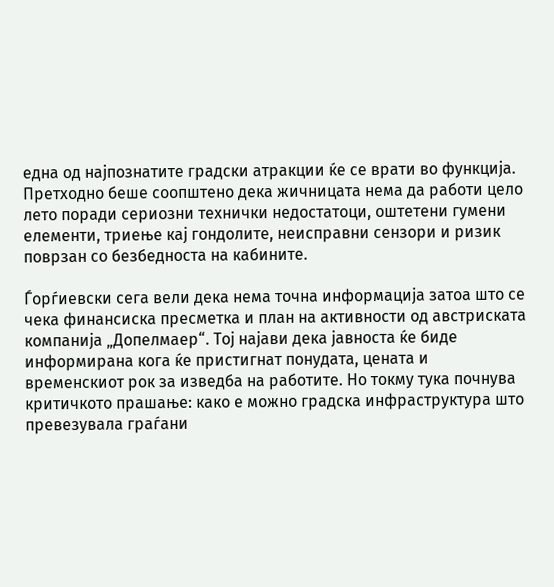една од најпознатите градски атракции ќе се врати во функција. Претходно беше соопштено дека жичницата нема да работи цело лето поради сериозни технички недостатоци, оштетени гумени елементи, триење кај гондолите, неисправни сензори и ризик поврзан со безбедноста на кабините.

Ѓорѓиевски сега вели дека нема точна информација затоа што се чека финансиска пресметка и план на активности од австриската компанија „Допелмаер“. Тој најави дека јавноста ќе биде информирана кога ќе пристигнат понудата, цената и временскиот рок за изведба на работите. Но токму тука почнува критичкото прашање: како е можно градска инфраструктура што превезувала граѓани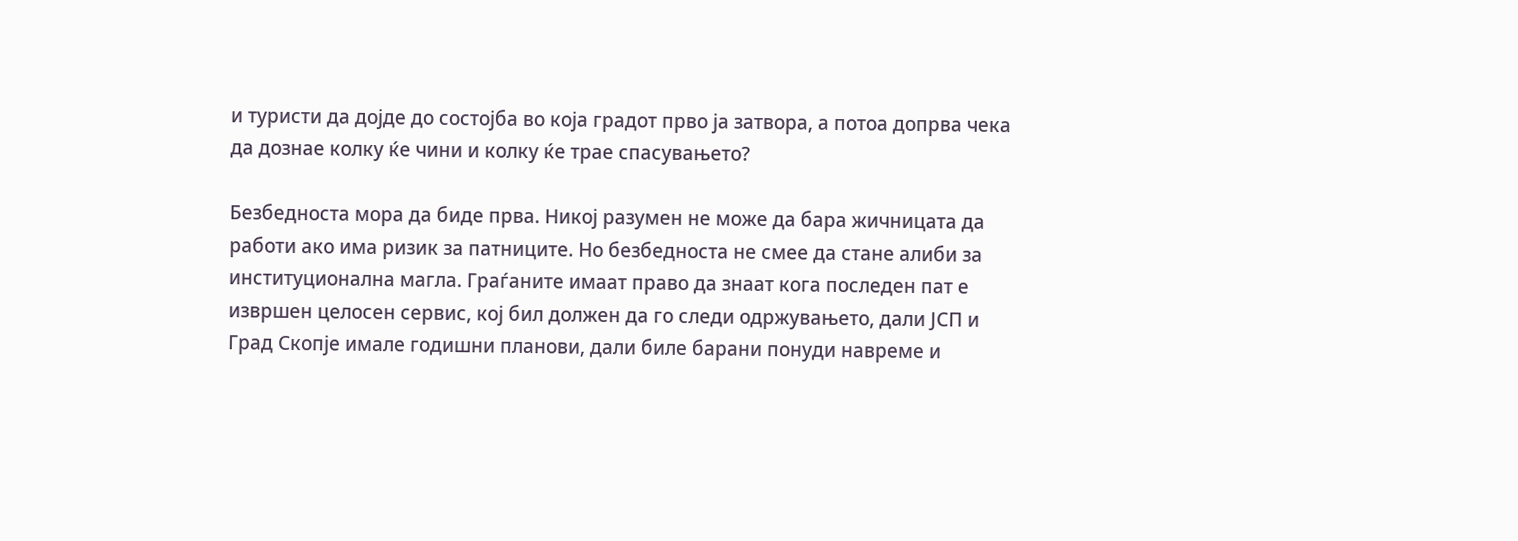и туристи да дојде до состојба во која градот прво ја затвора, а потоа допрва чека да дознае колку ќе чини и колку ќе трае спасувањето?

Безбедноста мора да биде прва. Никој разумен не може да бара жичницата да работи ако има ризик за патниците. Но безбедноста не смее да стане алиби за институционална магла. Граѓаните имаат право да знаат кога последен пат е извршен целосен сервис, кој бил должен да го следи одржувањето, дали ЈСП и Град Скопје имале годишни планови, дали биле барани понуди навреме и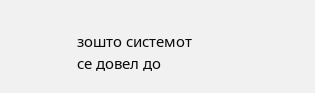зошто системот се довел до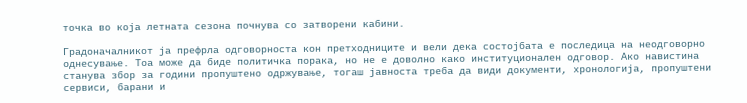точка во која летната сезона почнува со затворени кабини.

Градоначалникот ја префрла одговорноста кон претходниците и вели дека состојбата е последица на неодговорно однесување. Тоа може да биде политичка порака, но не е доволно како институционален одговор. Ако навистина станува збор за години пропуштено одржување, тогаш јавноста треба да види документи, хронологија, пропуштени сервиси, барани и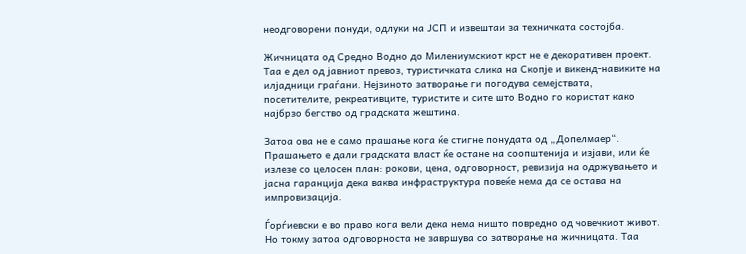неодговорени понуди, одлуки на ЈСП и извештаи за техничката состојба.

Жичницата од Средно Водно до Милениумскиот крст не е декоративен проект. Таа е дел од јавниот превоз, туристичката слика на Скопје и викенд-навиките на илјадници граѓани. Нејзиното затворање ги погодува семејствата, посетителите, рекреативците, туристите и сите што Водно го користат како најбрзо бегство од градската жештина.

Затоа ова не е само прашање кога ќе стигне понудата од „Допелмаер“. Прашањето е дали градската власт ќе остане на соопштенија и изјави, или ќе излезе со целосен план: рокови, цена, одговорност, ревизија на одржувањето и јасна гаранција дека ваква инфраструктура повеќе нема да се остава на импровизација.

Ѓорѓиевски е во право кога вели дека нема ништо повредно од човечкиот живот. Но токму затоа одговорноста не завршува со затворање на жичницата. Таа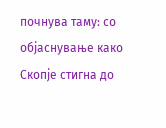почнува таму: со објаснување како Скопје стигна до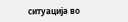ситуација во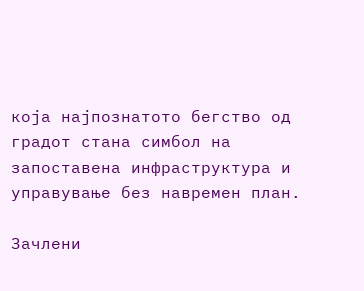која најпознатото бегство од градот стана симбол на запоставена инфраструктура и управување без навремен план.

Зачлени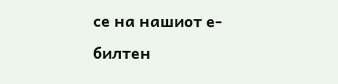се на нашиот е-билтен